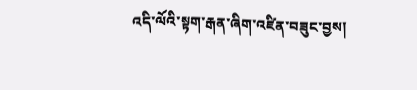འདི་ལོའི་སྟག་རྒན་ཞིག་འཛིན་བཟུང་བྱས།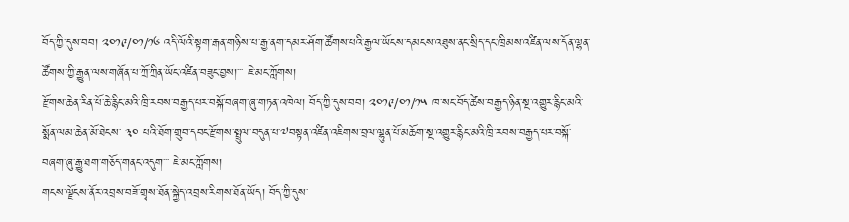བོད་ཀྱི་དུས་བབ། ༢༠༡༩/༠༡/༡༦ འདི་ལོའི་སྟག་རྒན་གཉིས་པ་རྒྱ་ནག་དམར་ཤོག་ཚོགས་པའི་རྒྱལ་ཡོངས་དམངས་འཐུས་ནང་སྲིད་དང་ཁྲིམས་འཛིན་ལས་དོན་ལྷན་ཚོགས་ཀྱི་རྒྱུན་ལས་གཞོན་པ་ཀྲོ་ཀྲིན་ཡོང་འཛིན་བཟུང་བྱས།་་་ ཇེ་མང་ཀློགས།
རྫོགས་ཆེན་རིན་པོ་ཆེ་རྙིང་མའི་ཁྲི་རབས་བརྒྱད་པར་བསྐོ་བཞག་ཞུ་གཏན་འཁེལ། བོད་ཀྱི་དུས་བབ། ༢༠༡༩/༠༡/༡༥ ཁ་སང་བོད་ཚེས་བརྒྱད་ཉིན་སྔ་འགྱུར་རྙིང་མའི་སྨོན་ལམ་ཆེན་མོ་ཐེངས་ ༣༠ པའི་ཐོག་གྲུབ་དབང་རྫོགས་སྤྲུལ་བདུན་པ་༧བསྟན་འཛིན་འཇིགས་བྲལ་ལྷུན་པོ་མཆོག་སྔ་འགྱུར་རྙིང་མའི་ཁྲི་རབས་བརྒྱད་པར་བསྐོ་བཞག་ཞུ་རྒྱུ་ཐག་གཅོད་གནང་འདུག་་་ ཇེ་མང་ཀློགས།
གངས་ལྗོངས་ནོར་འབྲས་བཟོ་གྲྭས་ཐོན་སྐྱེད་འབྲས་རིགས་ཐོན་ཡོད། བོད་ཀྱི་དུས་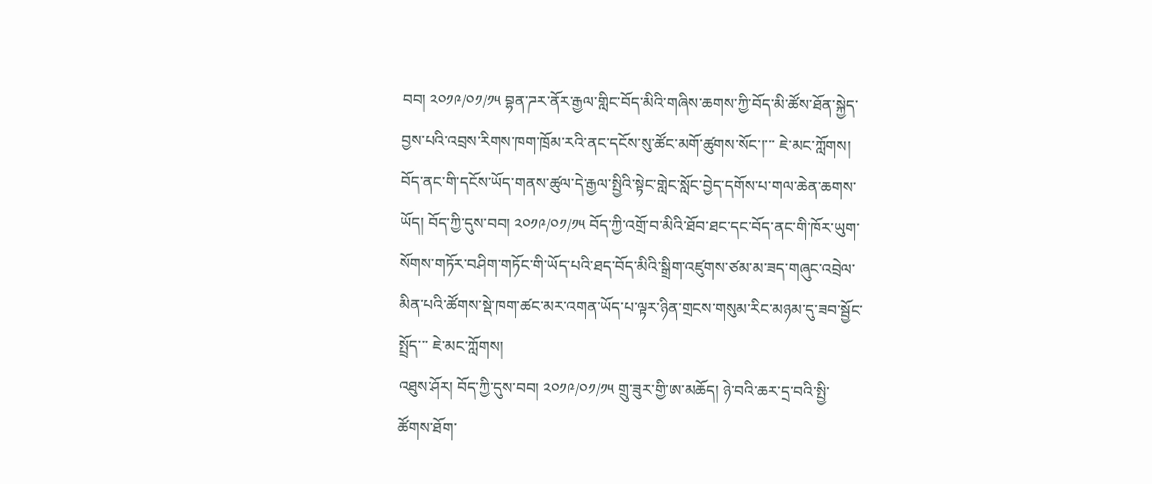བབ། ༢༠༡༩/༠༡/༡༥ བྷན་ཌར་ནོར་རྒྱལ་གླིང་བོད་མིའི་གཞིས་ཆགས་ཀྱི་བོད་མི་ཚོས་ཐོན་སྐྱེད་བྱས་པའི་འབྲས་རིགས་ཁག་ཁྲོམ་རའི་ནང་དངོས་སུ་ཚོང་མགོ་ཚུགས་སོང་།་་་ ཇེ་མང་ཀློགས།
བོད་ནང་གི་དངོས་ཡོད་གནས་ཚུལ་དེ་རྒྱལ་སྤྱིའི་སྟེང་གླེང་སློང་བྱེད་དགོས་པ་གལ་ཆེན་ཆགས་ཡོད། བོད་ཀྱི་དུས་བབ། ༢༠༡༩/༠༡/༡༥ བོད་ཀྱི་འགྲོ་བ་མིའི་ཐོབ་ཐང་དང་བོད་ནང་གི་ཁོར་ཡུག་སོགས་གཏོར་བཤིག་གཏོང་གི་ཡོད་པའི་ཐད་བོད་མིའི་སྒྲིག་འཛུགས་ཙམ་མ་ཟད་གཞུང་འབྲེལ་མིན་པའི་ཚོགས་སྡེ་ཁག་ཚང་མར་འགན་ཡོད་པ་ལྟར་ཉིན་གྲངས་གསུམ་རིང་མཉམ་དུ་ཟབ་སྦྱོང་སྤྲོད་་་ ཇེ་མང་ཀློགས།
འཐུས་ཤོར། བོད་ཀྱི་དུས་བབ། ༢༠༡༩/༠༡/༡༥ གྲུ་ཟུར་གྱི་ཨ་མཆོད། ཉེ་བའི་ཆར་དྲ་བའི་སྤྱི་ཚོགས་ཐོག་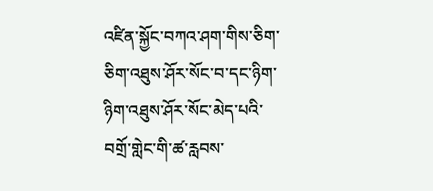འཛིན་སྐྱོང་བཀའ་ཤག་གིས་ཅིག་ཅིག་འཐུས་ཤོར་སོང་བ་དང་ཉིག་ཉིག་འཐུས་ཤོར་སོང་མེད་པའི་བགྲོ་གླེང་གི་ཚ་རླབས་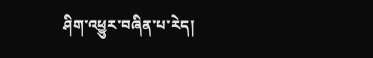ཤིག་འཕྱུར་བཞིན་པ་རེད།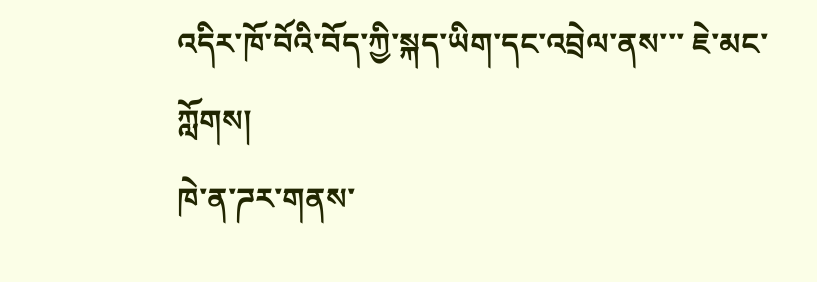འདིར་ཁོ་བོའི་བོད་ཀྱི་སྐད་ཡིག་དང་འབྲེལ་ནས་་་ ཇེ་མང་ཀློགས།
ཁེ་ན་ཌར་གནས་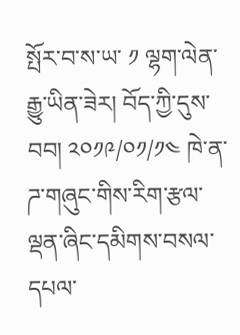སྤོར་བ་ས་ཡ་ ༡ ལྷག་ལེན་རྒྱུ་ཡིན་ཟེར། བོད་ཀྱི་དུས་བབ། ༢༠༡༩/༠༡/༡༤ ཁེ་ན་ཌ་གཞུང་གིས་རིག་རྩལ་ལྡན་ཞིང་དམིགས་བསལ་དཔལ་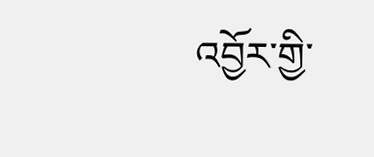འབྱོར་གྱི་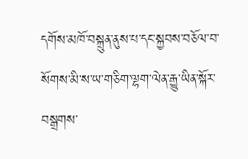དགོས་མཁོ་བསྐྲུན་ནུས་པ་དང་སྐྱབས་བཅོལ་བ་སོགས་མི་ས་ཡ་གཅིག་ལྷག་ལེན་རྒྱུ་ཡིན་སྐོར་བསྒྲགས་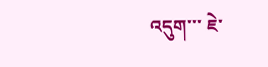འདུག་་་ ཇེ་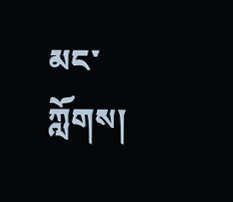མང་ཀློགས།